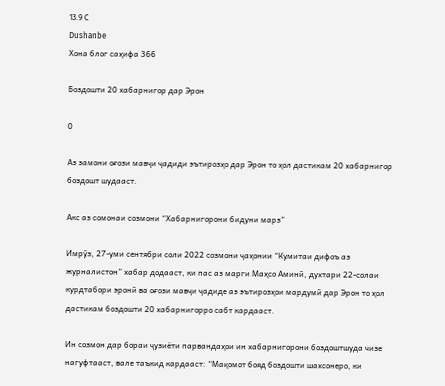13.9 C
Dushanbe
Хона блог саҳифа 366

Боздошти 20 хабарнигор дар Эрон

0

Аз замони оғози мавҷи ҷадиди эътирозҳо дар Эрон то ҳол дастикам 20 хабарнигор боздошт шудааст.

Акс аз сомонаи созмони “Хабарнигорони бидуни марз”

Имрӯз, 27-уми сентябри соли 2022 созмони ҷаҳонии “Кумитаи дифоъ аз журналистон” хабар додааст, ки пас аз марги Маҳсо Аминӣ, духтари 22-солаи курдтабори эронӣ ва оғози мавҷи ҷадиде аз эътирозҳои мардумӣ дар Эрон то ҳол дастикам боздошти 20 хабарнигорро сабт кардааст.

Ин созмон дар бораи ҷузиёти парвандаҳои ин хабарнигорони боздоштшуда чизе нагуфтааст, вале таъкид кардааст: “Мақомот бояд боздошти шахсонеро, ки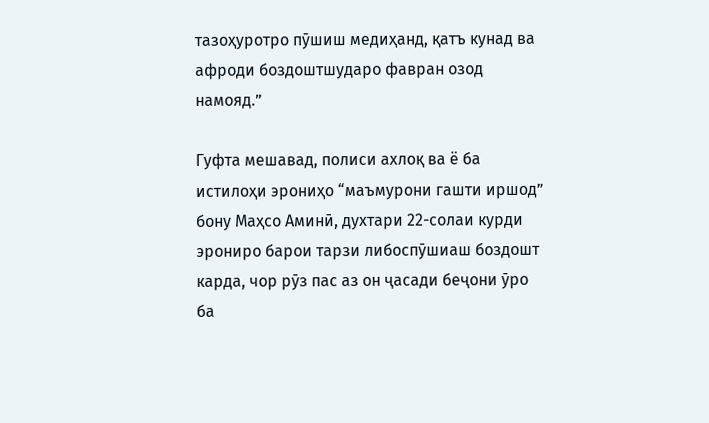тазоҳуротро пӯшиш медиҳанд, қатъ кунад ва афроди боздоштшударо фавран озод намояд.”

Гуфта мешавад, полиси ахлоқ ва ё ба истилоҳи эрониҳо “маъмурони гашти иршод” бону Маҳсо Аминӣ, духтари 22-солаи курди эрониро барои тарзи либоспӯшиаш боздошт карда, чор рӯз пас аз он ҷасади беҷони ӯро ба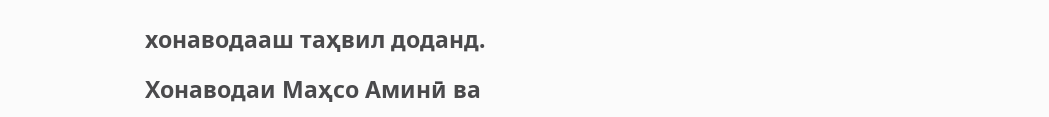хонаводааш таҳвил доданд.

Хонаводаи Маҳсо Аминӣ ва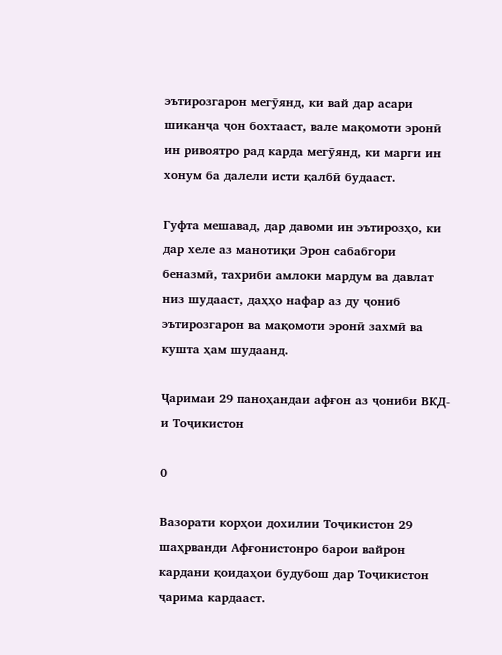эътирозгарон мегӯянд, ки вай дар асари шиканҷа ҷон бохтааст, вале мақомоти эронӣ ин ривоятро рад карда мегӯянд, ки марги ин хонум ба далели исти қалбӣ будааст.

Гуфта мешавад, дар давоми ин эътирозҳо, ки дар хеле аз манотиқи Эрон сабабгори беназмӣ, тахриби амлоки мардум ва давлат низ шудааст, даҳҳо нафар аз ду ҷониб эътирозгарон ва мақомоти эронӣ захмӣ ва кушта ҳам шудаанд.

Ҷаримаи 29 паноҳандаи афғон аз ҷониби ВКД-и Тоҷикистон

0

Вазорати корҳои дохилии Тоҷикистон 29 шаҳрванди Афғонистонро барои вайрон кардани қоидаҳои будубош дар Тоҷикистон ҷарима кардааст.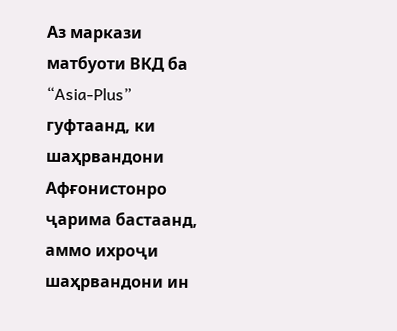Аз маркази матбуоти ВКД ба “Asia-Plus” гуфтаанд, ки шаҳрвандони Афғонистонро ҷарима бастаанд, аммо ихроҷи шаҳрвандони ин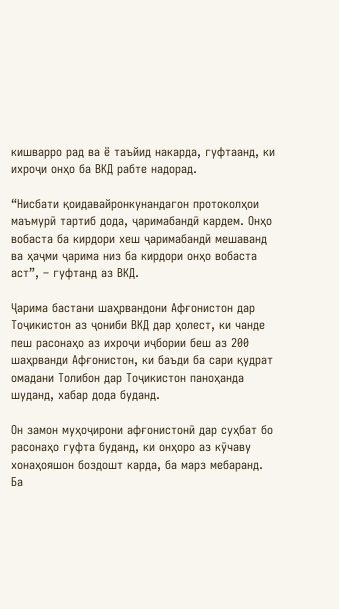кишварро рад ва ё таъйид накарда, гуфтаанд, ки ихроҷи онҳо ба ВКД рабте надорад.

“Нисбати қоидавайронкунандагон протоколҳои маъмурӣ тартиб дода, ҷаримабандӣ кардем. Онҳо вобаста ба кирдори хеш ҷаримабандӣ мешаванд ва ҳаҷми ҷарима низ ба кирдори онҳо вобаста аст”, – гуфтанд аз ВКД.

Ҷарима бастани шаҳрвандони Афғонистон дар Тоҷикистон аз ҷониби ВКД дар ҳолест, ки чанде пеш расонаҳо аз ихроҷи иҷбории беш аз 200 шаҳрванди Афғонистон, ки баъди ба сари қудрат омадани Толибон дар Тоҷикистон паноҳанда шуданд, хабар дода буданд.

Он замон муҳоҷирони афғонистонӣ дар суҳбат бо расонаҳо гуфта буданд, ки онҳоро аз кӯчаву хонаҳояшон боздошт карда, ба марз мебаранд. Ба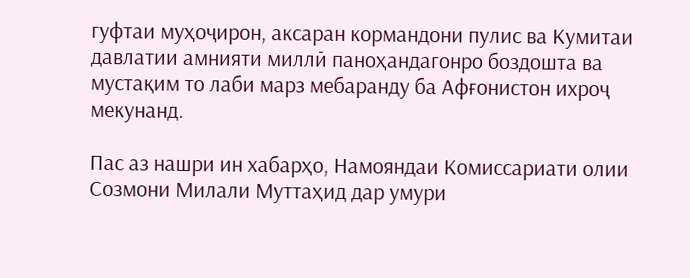гуфтаи муҳоҷирон, аксаран кормандони пулис ва Кумитаи давлатии амнияти миллӣ паноҳандагонро боздошта ва мустақим то лаби марз мебаранду ба Афғонистон ихроҷ мекунанд.

Пас аз нашри ин хабарҳо, Намояндаи Комиссариати олии Созмони Милали Муттаҳид дар умури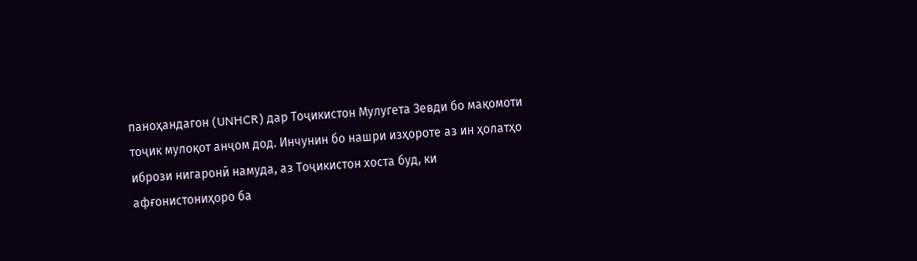паноҳандагон (UNHCR) дар Тоҷикистон Мулугета Зевди бо мақомоти тоҷик мулоқот анҷом дод. Инчунин бо нашри изҳороте аз ин ҳолатҳо ибрози нигаронӣ намуда, аз Тоҷикистон хоста буд, ки афғонистониҳоро ба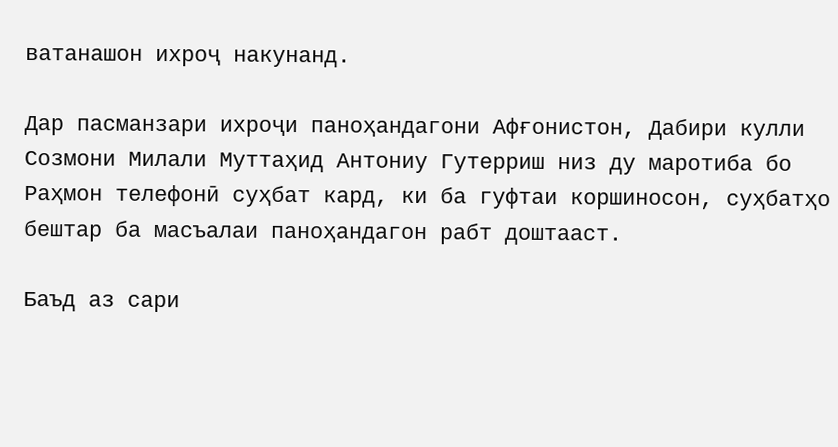ватанашон ихроҷ накунанд.

Дар пасманзари ихроҷи паноҳандагони Афғонистон, Дабири кулли Созмони Милали Муттаҳид Антониу Гутерриш низ ду маротиба бо Раҳмон телефонӣ суҳбат кард, ки ба гуфтаи коршиносон, суҳбатҳо бештар ба масъалаи паноҳандагон рабт доштааст.

Баъд аз сари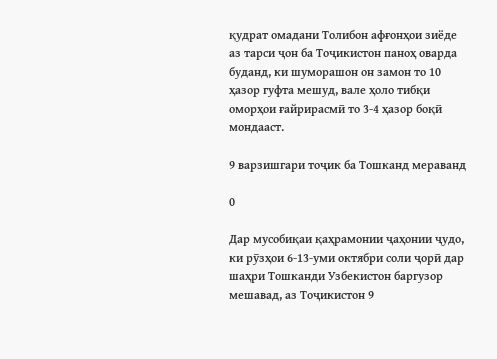қудрат омадани Толибон афғонҳои зиёде аз тарси ҷон ба Тоҷикистон паноҳ оварда буданд, ки шуморашон он замон то 10 ҳазор гуфта мешуд, вале ҳоло тибқи оморҳои ғайрирасмӣ то 3-4 ҳазор боқӣ мондааст.

9 варзишгари тоҷик ба Тошканд мераванд

0

Дар мусобиқаи қаҳрамонии ҷаҳонии ҷудо, ки рӯзҳои 6-13-уми октябри соли ҷорӣ дар шаҳри Тошканди Узбекистон баргузор мешавад, аз Тоҷикистон 9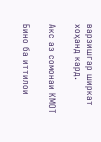варзишгар ширкат хоҳанд кард.

Акс аз сомонаи КМОТ

Бино ба иттилои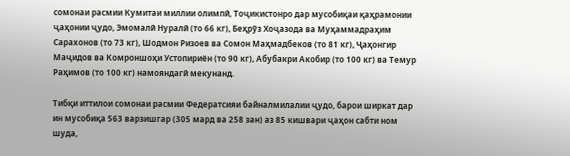сомонаи расмии Кумитаи миллии олимпӣ, Тоҷикистонро дар мусобиқаи қаҳрамонии ҷаҳонии ҷудо, Эмомалӣ Нуралӣ (то 66 кг), Беҳрӯз Хоҷазода ва Муҳаммадраҳим Сарахонов (то 73 кг), Шодмон Ризоев ва Сомон Маҳмадбеков (то 81 кг), Ҷаҳонгир Маҷидов ва Комроншоҳи Устопириён (то 90 кг), Абубакри Акобир (то 100 кг) ва Темур Раҳимов (то 100 кг) намояндагӣ мекунанд.

Тибқи иттилои сомонаи расмии Федератсияи байналмилалии ҷудо, барои ширкат дар ин мусобиқа 563 варзишгар (305 мард ва 258 зан) аз 85 кишвари ҷаҳон сабти ном шуда,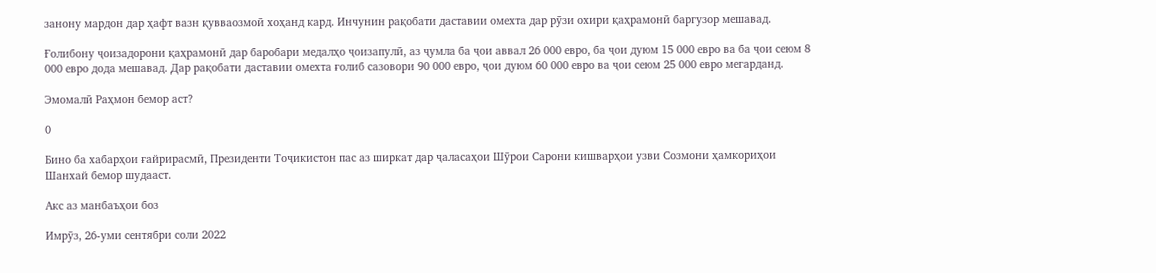занону мардон дар ҳафт вазн қувваозмоӣ хоҳанд кард. Инчунин рақобати даставии омехта дар рӯзи охири қаҳрамонӣ баргузор мешавад.

Ғолибону ҷоизадорони қаҳрамонӣ дар баробари медалҳо ҷоизапулӣ, аз ҷумла ба ҷои аввал 26 000 евро, ба ҷои дуюм 15 000 евро ва ба ҷои сеюм 8 000 евро дода мешавад. Дар рақобати даставии омехта ғолиб сазовори 90 000 евро, ҷои дуюм 60 000 евро ва ҷои сеюм 25 000 евро мегарданд.

Эмомалӣ Раҳмон бемор аст?

0

Бино ба хабарҳои ғайрирасмӣ, Президенти Тоҷикистон пас аз ширкат дар ҷаласаҳои Шӯрои Сарони кишварҳои узви Созмони ҳамкориҳои Шанхай бемор шудааст.

Акс аз манбаъҳои боз

Имрӯз, 26-уми сентябри соли 2022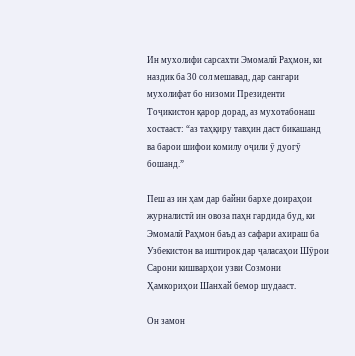Ин мухолифи сарсахти Эмомалӣ Раҳмон, ки наздик ба 30 сол мешавад, дар сангари мухолифат бо низоми Президенти Тоҷикистон қарор дорад, аз мухотабонаш хостааст: “аз таҳқиру тавҳин даст бикашанд ва барои шифои комилу оҷили ӯ дуогӯ бошанд.”

Пеш аз ин ҳам дар байни бархе доираҳои журналистӣ ин овоза паҳн гардида буд, ки Эмомалӣ Раҳмон баъд аз сафари ахираш ба Узбекистон ва иштирок дар ҷаласаҳои Шӯрои Сарони кишварҳои узви Созмони Ҳамкориҳои Шанхай бемор шудааст.

Он замон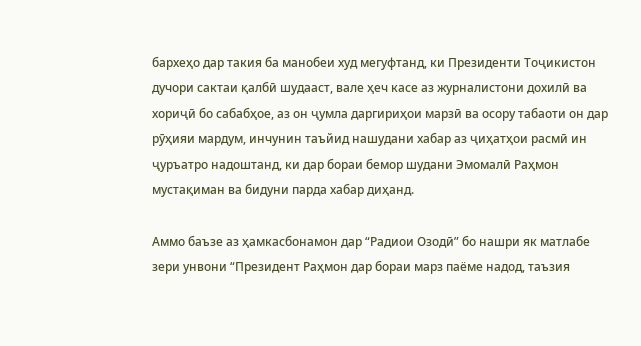бархеҳо дар такия ба манобеи худ мегуфтанд, ки Президенти Тоҷикистон дучори сактаи қалбӣ шудааст, вале ҳеч касе аз журналистони дохилӣ ва хориҷӣ бо сабабҳое, аз он ҷумла даргириҳои марзӣ ва осору табаоти он дар рӯҳияи мардум, инчунин таъйид нашудани хабар аз ҷиҳатҳои расмӣ ин ҷуръатро надоштанд, ки дар бораи бемор шудани Эмомалӣ Раҳмон мустақиман ва бидуни парда хабар диҳанд.

Аммо баъзе аз ҳамкасбонамон дар “Радиои Озодӣ” бо нашри як матлабе зери унвони “Президент Раҳмон дар бораи марз паёме надод, таъзия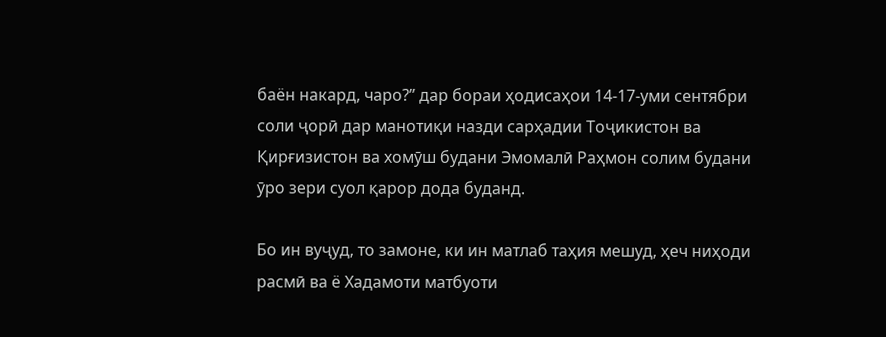баён накард, чаро?” дар бораи ҳодисаҳои 14-17-уми сентябри соли ҷорӣ дар манотиқи назди сарҳадии Тоҷикистон ва Қирғизистон ва хомӯш будани Эмомалӣ Раҳмон солим будани ӯро зери суол қарор дода буданд.

Бо ин вуҷуд, то замоне, ки ин матлаб таҳия мешуд, ҳеч ниҳоди расмӣ ва ё Хадамоти матбуоти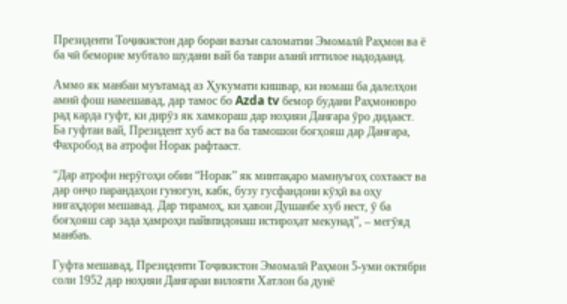Президенти Тоҷикистон дар бораи вазъи саломатии Эмомалӣ Раҳмон ва ё ба чӣ беморие мубтало шудани вай ба таври аланӣ иттилое надодаанд.

Аммо як манбаи муътамад аз Ҳукумати кишвар, ки номаш ба далелҳои амнӣ фош намешавад, дар тамос бо Azda tv бемор будани Раҳмоновро рад карда гуфт, ки дирӯз як хамкораш дар ноҳияи Данғара ӯро дидааст. Ба гуфтаи вай, Президент хуб аст ва ба тамошои боғҳояш дар Данғара, Фахробод ва атрофи Норак рафтааст.

“Дар атрофи нерӯгоҳи обии “Норак” як минтақаро мамнуъгоҳ сохтааст ва дар онҷо парандаҳои гуногун, кабк, бузу гусфандони кӯҳӣ ва оҳу нигаҳдори мешавад. Дар тирамоҳ, ки ҳавои Душанбе хуб нест, ӯ ба боғҳояш сар зада ҳамроҳи пайвпндонаш истироҳат мекунад”, – мегӯяд манбаъ.

Гуфта мешавад, Президенти Тоҷикистон Эмомалӣ Раҳмон 5-уми октябри соли 1952 дар ноҳияи Данғараи вилояти Хатлон ба дунё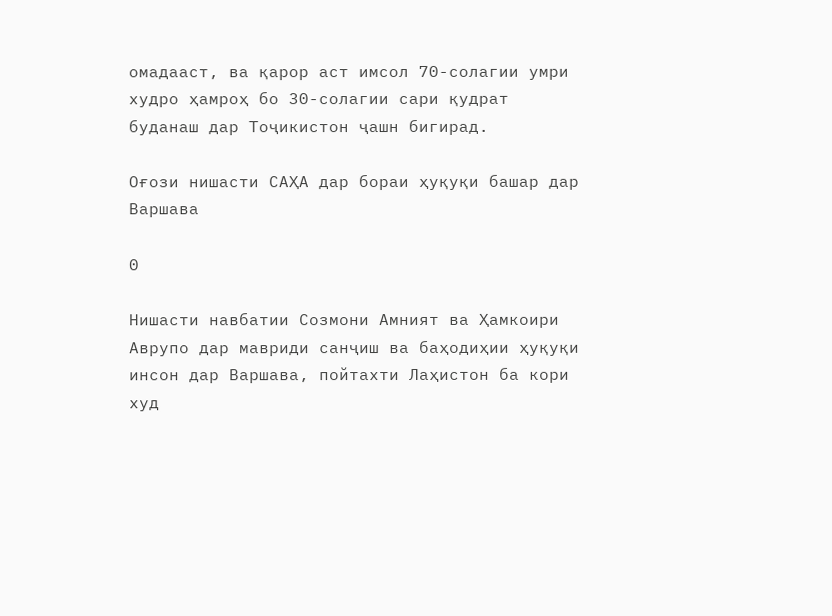омадааст, ва қарор аст имсол 70-солагии умри худро ҳамроҳ бо 30-солагии сари қудрат буданаш дар Тоҷикистон ҷашн бигирад.

Оғози нишасти САҲА дар бораи ҳуқуқи башар дар Варшава

0

Нишасти навбатии Созмони Амният ва Ҳамкоири Аврупо дар мавриди санҷиш ва баҳодиҳии ҳуқуқи инсон дар Варшава, пойтахти Лаҳистон ба кори худ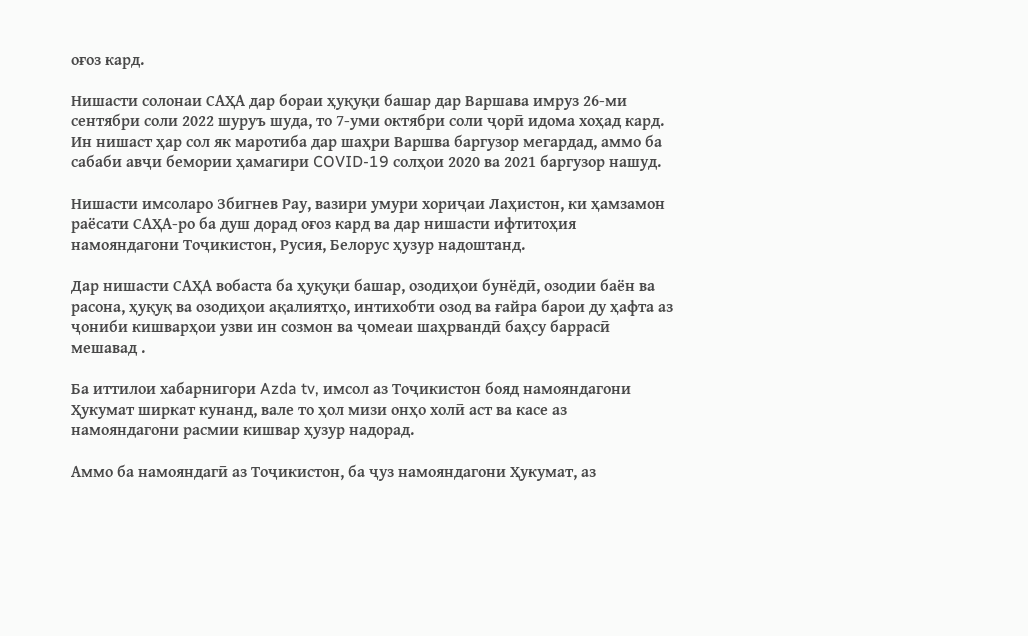оғоз кард.

Нишасти солонаи САҲА дар бораи ҳуқуқи башар дар Варшава имруз 26-ми сентябри соли 2022 шуруъ шуда, то 7-уми октябри соли ҷорӣ идома хоҳад кард. Ин нишаст ҳар сол як маротиба дар шаҳри Варшва баргузор мегардад, аммо ба сабаби авҷи бемории ҳамагири COVID-19 солҳои 2020 ва 2021 баргузор нашуд.

Нишасти имсоларо Збигнев Рау, вазири умури хориҷаи Лаҳистон, ки ҳамзамон раёсати САҲА-ро ба душ дорад оғоз кард ва дар нишасти ифтитоҳия намояндагони Тоҷикистон, Русия, Белорус ҳузур надоштанд.

Дар нишасти САҲА вобаста ба ҳуқуқи башар, озодиҳои бунёдӣ, озодии баён ва расона, ҳуқуқ ва озодиҳои ақалиятҳо, интихобти озод ва ғайра барои ду ҳафта аз ҷониби кишварҳои узви ин созмон ва ҷомеаи шаҳрвандӣ баҳсу баррасӣ мешавад .

Ба иттилои хабарнигори Azda tv, имсол аз Тоҷикистон бояд намояндагони Ҳукумат ширкат кунанд, вале то ҳол мизи онҳо холӣ аст ва касе аз намояндагони расмии кишвар ҳузур надорад.

Аммо ба намояндагӣ аз Тоҷикистон, ба ҷуз намояндагони Ҳукумат, аз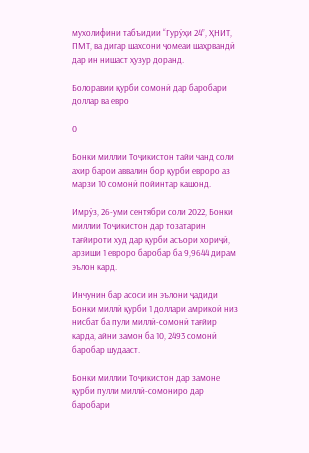мухолифини табъидии “Гурӯҳи 24”, ҲНИТ, ПМТ, ва дигар шахсони ҷомеаи шаҳрвандӣ дар ин нишаст ҳузур доранд.

Болоравии қурби сомонӣ дар баробари доллар ва евро

0

Бонки миллии Тоҷикистон тайи чанд соли ахир барои аввалин бор қурби евроро аз марзи 10 сомонӣ пойинтар кашонд.

Имрӯз, 26-уми сентябри соли 2022, Бонки миллии Тоҷикистон дар тозатарин тағйироти худ дар қурби асъори хориҷӣ, арзиши 1 евроро баробар ба 9,9644 дирам эълон кард.

Инчунин бар асоси ин эълони ҷадиди Бонки миллӣ қурби 1 доллари амрикоӣ низ нисбат ба пули миллӣ-сомонӣ тағйир карда, айни замон ба 10, 2493 сомонӣ баробар шудааст.

Бонки миллии Тоҷикистон дар замоне қурби пулли миллӣ-сомониро дар баробари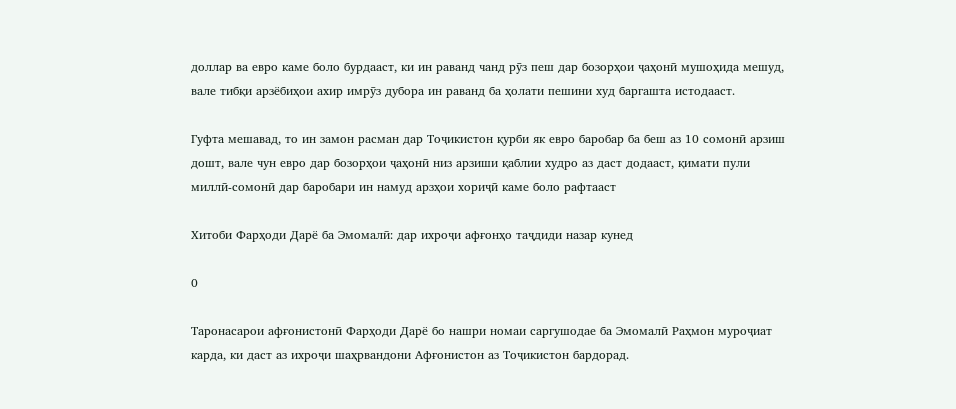доллар ва евро каме боло бурдааст, ки ин раванд чанд рӯз пеш дар бозорҳои ҷаҳонӣ мушоҳида мешуд, вале тибқи арзёбиҳои ахир имрӯз дубора ин раванд ба ҳолати пешини худ баргашта истодааст.

Гуфта мешавад, то ин замон расман дар Тоҷикистон қурби як евро баробар ба беш аз 10 сомонӣ арзиш дошт, вале чун евро дар бозорҳои ҷаҳонӣ низ арзиши қаблии худро аз даст додааст, қимати пули миллӣ-сомонӣ дар баробари ин намуд арзҳои хориҷӣ каме боло рафтааст

Хитоби Фарҳоди Дарё ба Эмомалӣ: дар ихроҷи афғонҳо таҷдиди назар кунед

0

Таронасарои афғонистонӣ Фарҳоди Дарё бо нашри номаи саргушодае ба Эмомалӣ Раҳмон муроҷиат карда, ки даст аз ихроҷи шаҳрвандони Афғонистон аз Тоҷикистон бардорад.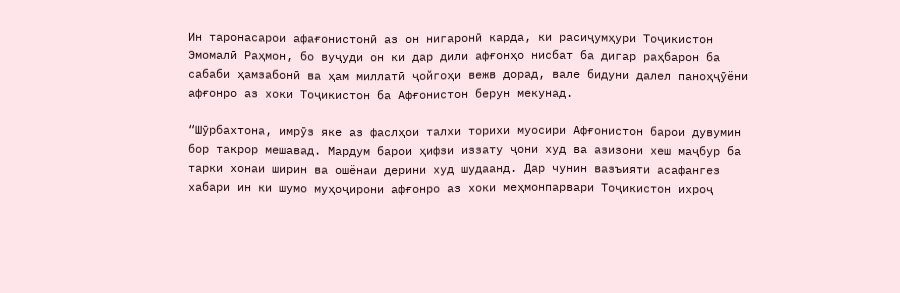Ин таронасарои афағонистонӣ аз он нигаронӣ карда, ки расиҷумҳури Тоҷикистон Эмомалӣ Раҳмон, бо вуҷуди он ки дар дили афғонҳо нисбат ба дигар раҳбарон ба сабаби ҳамзабонӣ ва ҳам миллатӣ ҷойгоҳи вежв дорад, вале бидуни далел паноҳҷӯёни афғонро аз хоки Тоҷикистон ба Афғонистон берун мекунад.

“Шӯрбахтона, имрӯз яке аз фаслҳои талхи торихи муосири Афғонистон барои дувумин бор такрор мешавад. Мардум барои ҳифзи иззату ҷони худ ва азизони хеш маҷбур ба тарки хонаи ширин ва ошёнаи дерини худ шудаанд. Дар чунин вазъияти асафангез хабари ин ки шумо муҳоҷирони афғонро аз хоки меҳмонпарвари Тоҷикистон ихроҷ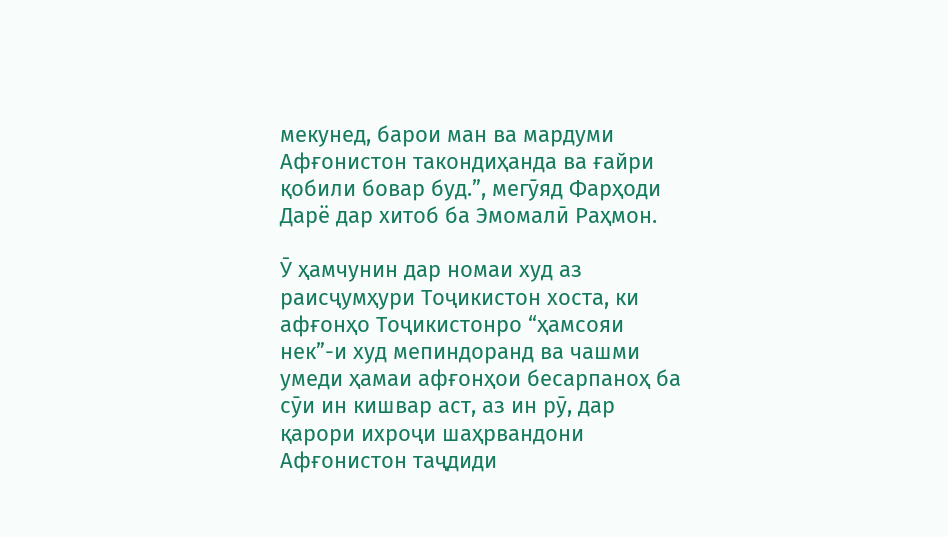мекунед, барои ман ва мардуми Афғонистон такондиҳанда ва ғайри қобили бовар буд.”, мегӯяд Фарҳоди Дарё дар хитоб ба Эмомалӣ Раҳмон.

Ӯ ҳамчунин дар номаи худ аз раисҷумҳури Тоҷикистон хоста, ки афғонҳо Тоҷикистонро “ҳамсояи нек”-и худ мепиндоранд ва чашми умеди ҳамаи афғонҳои бесарпаноҳ ба сӯи ин кишвар аст, аз ин рӯ, дар қарори ихроҷи шаҳрвандони Афғонистон таҷдиди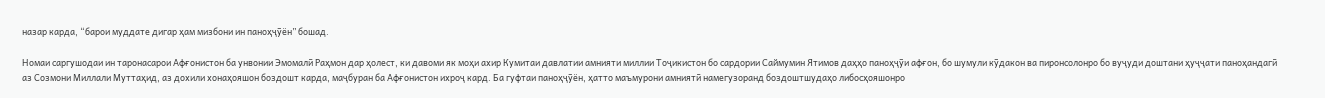назар карда, “барои муддате дигар ҳам мизбони ин паноҳҷӯён” бошад.

Номаи саргушодаи ин таронасарои Афғонистон ба унвонии Эмомалӣ Раҳмон дар ҳолест, ки давоми як моҳи ахир Кумитаи давлатии амнияти миллии Тоҷикистон бо сардории Саймумин Ятимов даҳҳо паноҳҷӯи афғон, бо шумули кӯдакон ва пиронсолонро бо вуҷуди доштани ҳуҷҷати паноҳандагӣ аз Созмони Миллали Муттаҳид, аз дохили хонаҳояшон боздошт карда, маҷбуран ба Афғонистон ихроҷ кард. Ба гуфтаи паноҳҷӯён, ҳатто маъмурони амниятӣ намегузоранд боздоштшудаҳо либосҳояшонро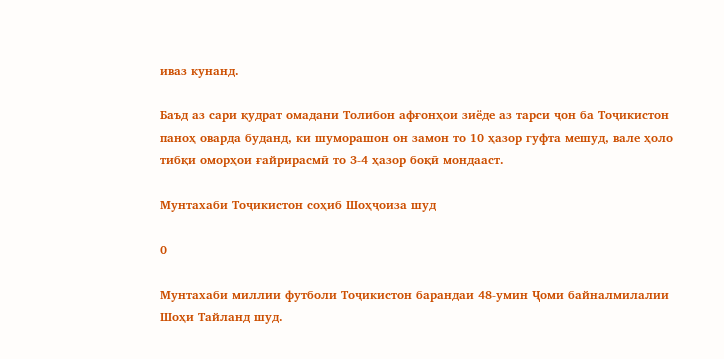иваз кунанд.

Баъд аз сари қудрат омадани Толибон афғонҳои зиёде аз тарси ҷон ба Тоҷикистон паноҳ оварда буданд, ки шуморашон он замон то 10 ҳазор гуфта мешуд, вале ҳоло тибқи оморҳои ғайрирасмӣ то 3-4 ҳазор боқӣ мондааст.

Мунтахаби Тоҷикистон соҳиб Шоҳҷоиза шуд

0

Мунтахаби миллии футболи Тоҷикистон барандаи 48-умин Ҷоми байналмилалии Шоҳи Тайланд шуд.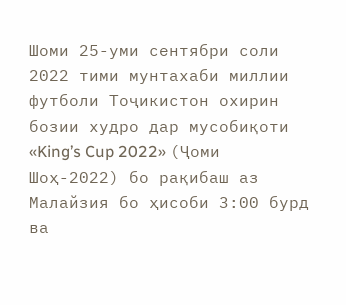Шоми 25-уми сентябри соли 2022 тими мунтахаби миллии футболи Тоҷикистон охирин бозии худро дар мусобиқоти «King’s Cup 2022» (Ҷоми Шоҳ-2022) бо рақибаш аз Малайзия бо ҳисоби 3:00 бурд ва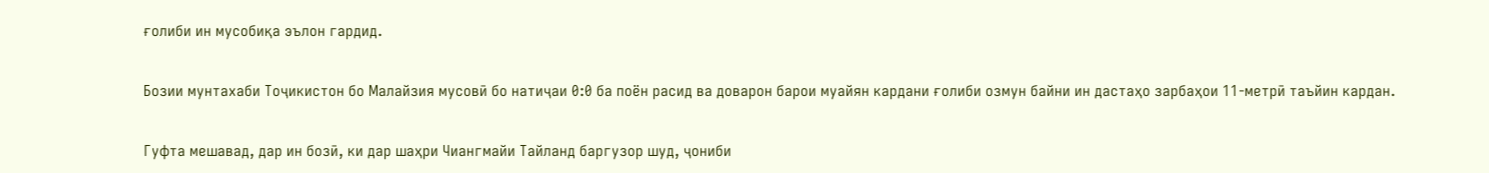ғолиби ин мусобиқа эълон гардид.

Бозии мунтахаби Тоҷикистон бо Малайзия мусовӣ бо натиҷаи 0:0 ба поён расид ва доварон барои муайян кардани ғолиби озмун байни ин дастаҳо зарбаҳои 11-метрӣ таъйин кардан.

Гуфта мешавад, дар ин бозӣ, ки дар шаҳри Чиангмайи Тайланд баргузор шуд, ҷониби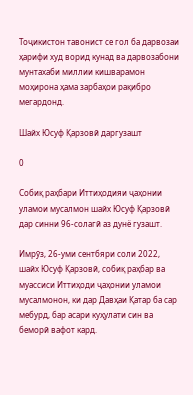Тоҷикистон тавонист се гол ба дарвозаи ҳарифи худ ворид кунад ва дарвозабони мунтахаби миллии кишварамон моҳирона ҳама зарбаҳои рақибро мегардонд.

Шайх Юсуф Қарзовӣ даргузашт

0

Собиқ раҳбари Иттиҳодияи ҷаҳонии уламои мусалмон шайх Юсуф Қарзовӣ дар синни 96-солагӣ аз дунё гузашт.

Имрӯз, 26-уми сентбяри соли 2022, шайх Юсуф Қарзовӣ, собиқ раҳбар ва муассиси Иттиҳоди ҷаҳонии уламои мусалмонон, ки дар Давҳаи Қатар ба сар мебурд, бар асари куҳулати син ва беморӣ вафот кард.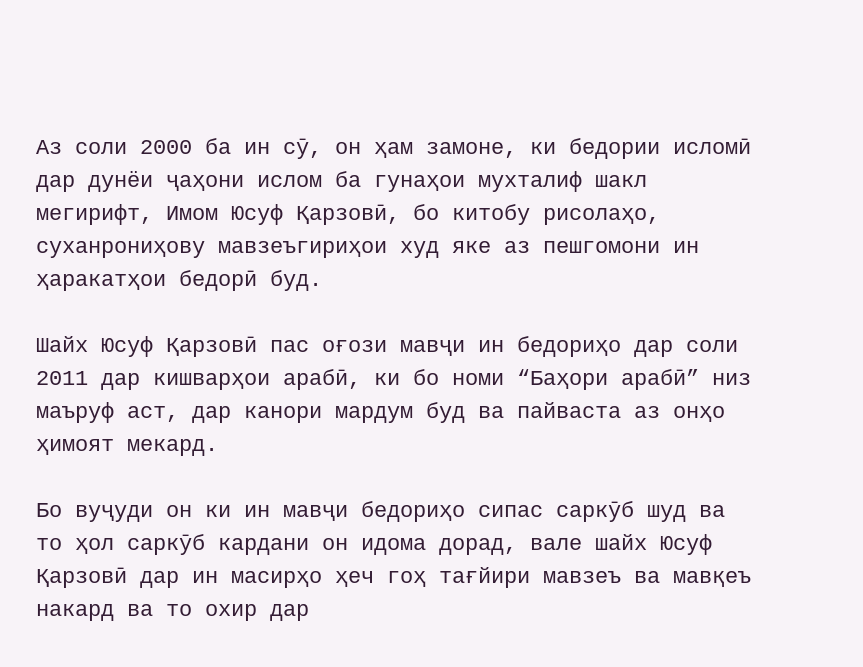Аз соли 2000 ба ин сӯ, он ҳам замоне, ки бедории исломӣ дар дунёи ҷаҳони ислом ба гунаҳои мухталиф шакл мегирифт, Имом Юсуф Қарзовӣ, бо китобу рисолаҳо, суханрониҳову мавзеъгириҳои худ яке аз пешгомони ин ҳаракатҳои бедорӣ буд.

Шайх Юсуф Қарзовӣ пас оғози мавҷи ин бедориҳо дар соли 2011 дар кишварҳои арабӣ, ки бо номи “Баҳори арабӣ” низ маъруф аст, дар канори мардум буд ва пайваста аз онҳо ҳимоят мекард.

Бо вуҷуди он ки ин мавҷи бедориҳо сипас саркӯб шуд ва то ҳол саркӯб кардани он идома дорад, вале шайх Юсуф Қарзовӣ дар ин масирҳо ҳеч гоҳ тағйири мавзеъ ва мавқеъ накард ва то охир дар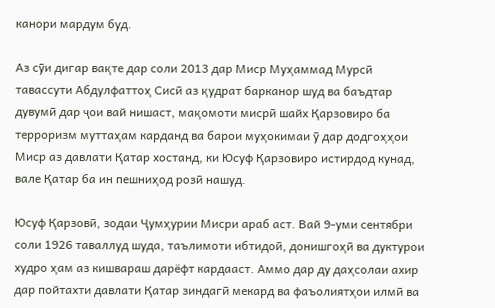канори мардум буд.

Аз сӯи дигар вақте дар соли 2013 дар Миср Муҳаммад Мурсӣ тавассути Абдулфаттоҳ Сисӣ аз қудрат барканор шуд ва баъдтар дувумӣ дар ҷои вай нишаст, мақомоти мисрӣ шайх Қарзовиро ба терроризм муттаҳам карданд ва барои муҳокимаи ӯ дар додгоҳҳои Миср аз давлати Қатар хостанд, ки Юсуф Қарзовиро истирдод кунад, вале Қатар ба ин пешниҳод розӣ нашуд.

Юсуф Қарзовӣ, зодаи Ҷумҳурии Мисри араб аст. Вай 9-уми сентябри соли 1926 таваллуд шуда, таълимоти ибтидоӣ, донишгоҳӣ ва дуктурои худро ҳам аз кишвараш дарёфт кардааст. Аммо дар ду даҳсолаи ахир дар пойтахти давлати Қатар зиндагӣ мекард ва фаъолиятҳои илмӣ ва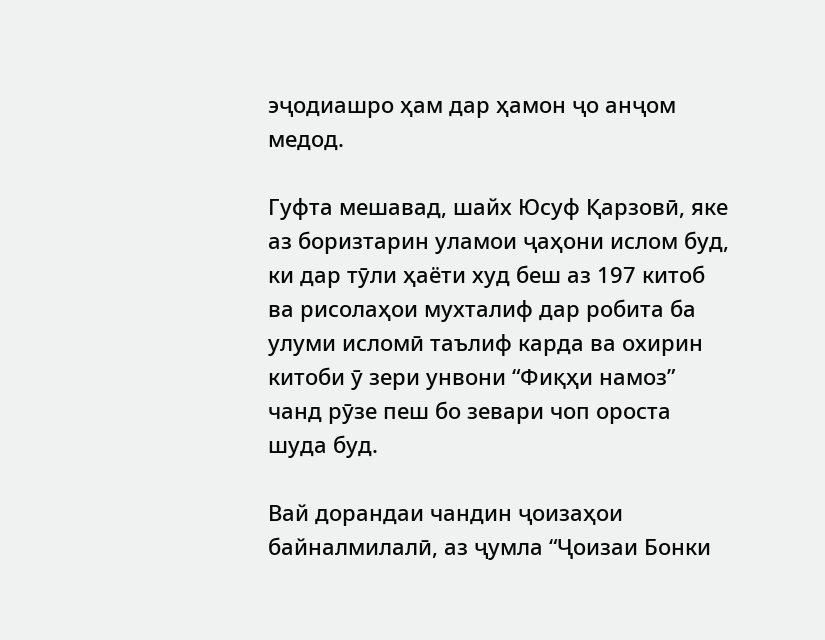эҷодиашро ҳам дар ҳамон ҷо анҷом медод.

Гуфта мешавад, шайх Юсуф Қарзовӣ, яке аз боризтарин уламои ҷаҳони ислом буд, ки дар тӯли ҳаёти худ беш аз 197 китоб ва рисолаҳои мухталиф дар робита ба улуми исломӣ таълиф карда ва охирин китоби ӯ зери унвони “Фиқҳи намоз” чанд рӯзе пеш бо зевари чоп ороста шуда буд.

Вай дорандаи чандин ҷоизаҳои байналмилалӣ, аз ҷумла “Ҷоизаи Бонки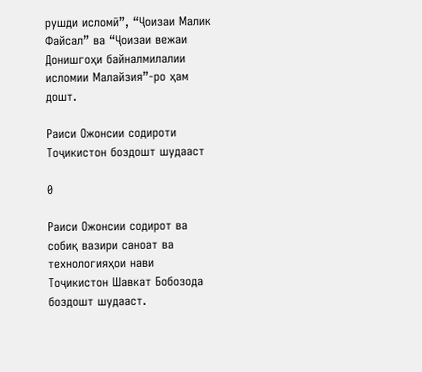рушди исломӣ”, “Ҷоизаи Малик Файсал” ва “Ҷоизаи вежаи Донишгоҳи байналмилалии исломии Малайзия”-ро ҳам дошт.

Раиси Ожонсии содироти Тоҷикистон боздошт шудааст

0

Раиси Ожонсии содирот ва собиқ вазири саноат ва технологияҳои нави Тоҷикистон Шавкат Бобозода боздошт шудааст.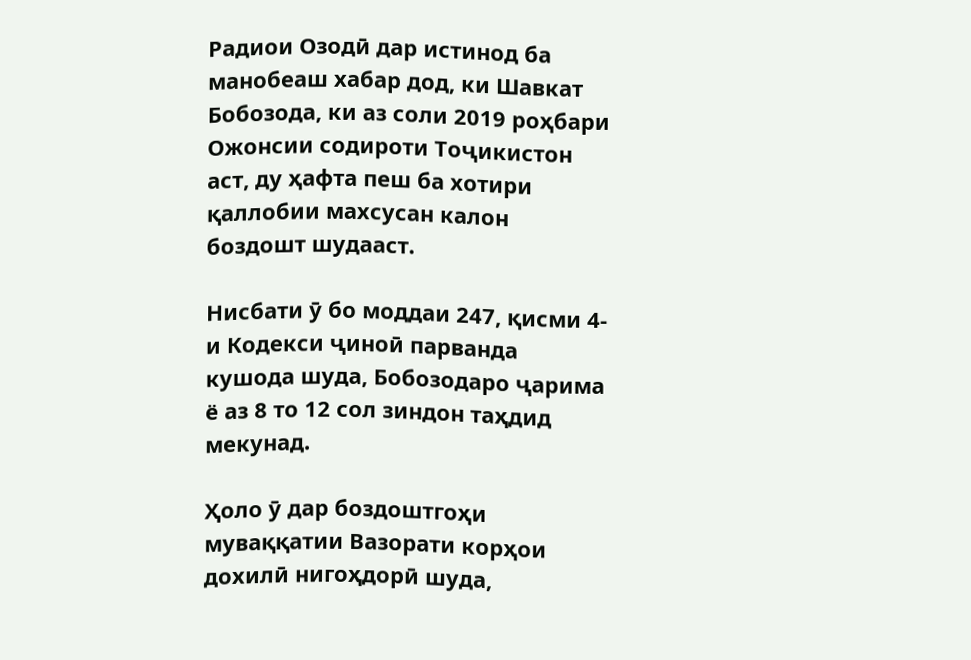Радиои Озодӣ дар истинод ба манобеаш хабар дод, ки Шавкат Бобозода, ки аз соли 2019 роҳбари Ожонсии содироти Тоҷикистон аст, ду ҳафта пеш ба хотири қаллобии махсусан калон боздошт шудааст.

Нисбати ӯ бо моддаи 247, қисми 4-и Кодекси ҷиноӣ парванда кушода шуда, Бобозодаро ҷарима ё аз 8 то 12 сол зиндон таҳдид мекунад.

Ҳоло ӯ дар боздоштгоҳи муваққатии Вазорати корҳои дохилӣ нигоҳдорӣ шуда,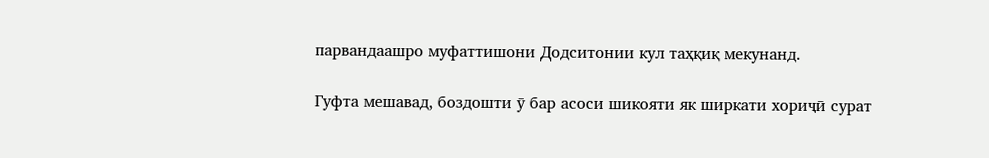парвандаашро муфаттишони Додситонии кул таҳқиқ мекунанд.

Гуфта мешавад, боздошти ӯ бар асоси шикояти як ширкати хориҷӣ сурат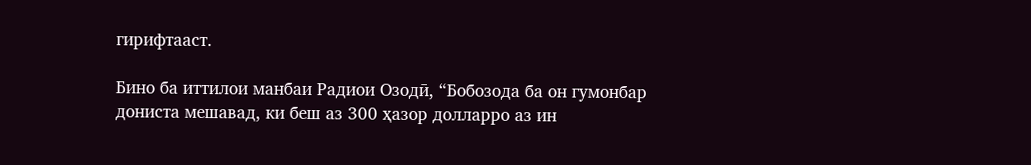гирифтааст.

Бино ба иттилои манбаи Радиои Озодӣ, “Бобозода ба он гумонбар дониста мешавад, ки беш аз 300 ҳазор долларро аз ин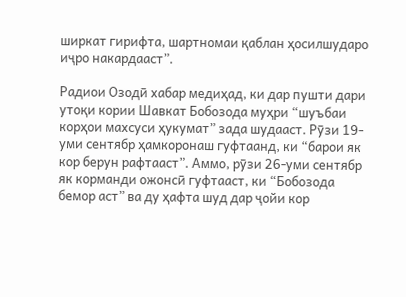ширкат гирифта, шартномаи қаблан ҳосилшударо иҷро накардааст”.

Радиои Озодӣ хабар медиҳад, ки дар пушти дари утоқи кории Шавкат Бобозода муҳри “шуъбаи корҳои махсуси ҳукумат” зада шудааст. Рӯзи 19-уми сентябр ҳамкоронаш гуфтаанд, ки “барои як кор берун рафтааст”. Аммо, рӯзи 26-уми сентябр як корманди ожонсӣ гуфтааст, ки “Бобозода бемор аст” ва ду ҳафта шуд дар ҷойи кор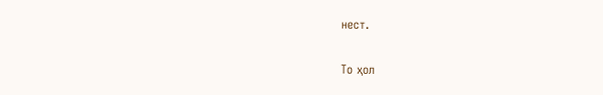нест.

То ҳол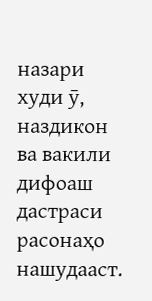назари худи ӯ, наздикон ва вакили дифоаш дастраси расонаҳо нашудааст.